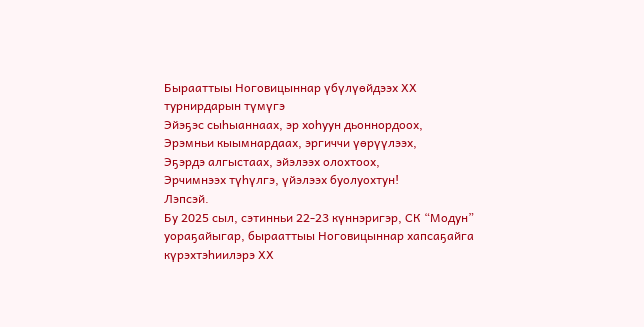Бырааттыы Ноговицыннар үбүлүөйдээх XX турнирдарын түмүгэ
Эйэҕэс сыһыаннаах, эр хоһуун дьоннордоох,
Эрэмньи кыымнардаах, эргиччи үөрүүлээх,
Эҕэрдэ алгыстаах, эйэлээх олохтоох,
Эрчимнээх түһүлгэ, үйэлээх буолуохтун!
Лэпсэй.
Бу 2025 сыл, сэтинньи 22-23 күннэригэр, СК “Модун” уораҕайыгар, бырааттыы Ноговицыннар хапсаҕайга күрэхтэһиилэрэ XX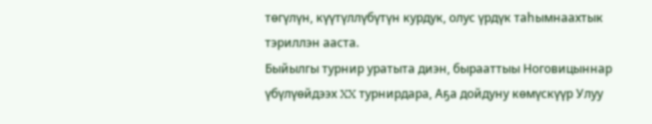төгүлүн, күүтүллүбүтүн курдук, олус үрдүк таһымнаахтык тэриллэн ааста.
Быйылгы турнир уратыта диэн, бырааттыы Ноговицыннар үбүлүөйдээх XX турнирдара, Аҕа дойдуну көмүскүүр Улуу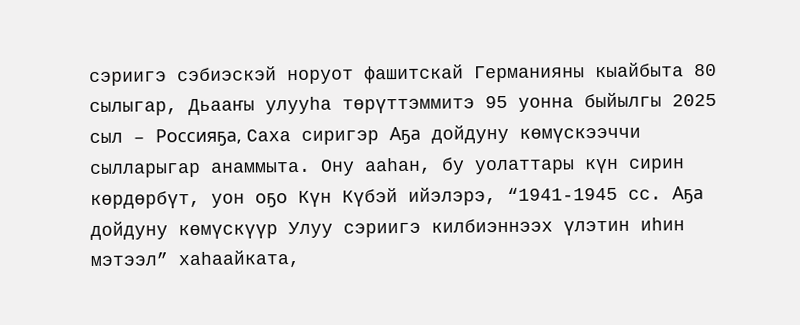сэриигэ сэбиэскэй норуот фашитскай Германияны кыайбыта 80 сылыгар, Дьааҥы улууһа төрүттэммитэ 95 уонна быйылгы 2025 сыл – Россияҕа, Саха сиригэр Аҕа дойдуну көмүскээччи сылларыгар анаммыта. Ону ааһан, бу уолаттары күн сирин көрдөрбүт, уон оҕо Күн Күбэй ийэлэрэ, “1941-1945 сс. Аҕа дойдуну көмүскүүр Улуу сэриигэ килбиэннээх үлэтин иһин мэтээл” хаһаайката,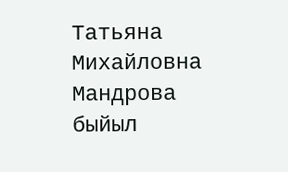Татьяна Михайловна Мандрова быйыл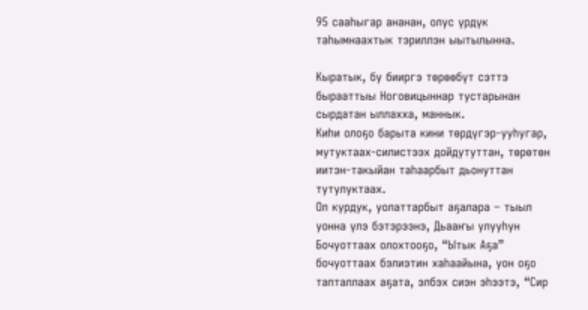95 сааһыгар ананан, олус үрдүк таһымнаахтык тэриллэн ыытылынна.

Кыратык, бу бииргэ төрөөбүт сэттэ бырааттыы Ноговицыннар тустарынан сырдатан ыллахха, маннык.
Киһи олоҕо барыта кини төрдүгэр-ууһугар, мутуктаах-силистээх дойдутуттан, төрөтөн иитэн-такыйан таһаарбыт дьонуттан тутулуктаах.
Ол курдук, уолаттарбыт аҕалара – тыыл уонна үлэ бэтэрээнэ, Дьааҥы улууһун Бочуоттаах олохтооҕо, “Ытык Аҕа” бочуоттаах бэлиэтин хаһаайына, уон оҕо тапталлаах аҕата, элбэх сиэн эһээтэ, “Сир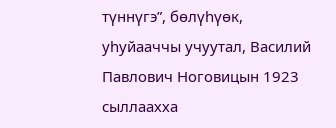түннүгэ”, бөлүһүөк, уһуйааччы учуутал, Василий Павлович Ноговицын 1923 сыллаахха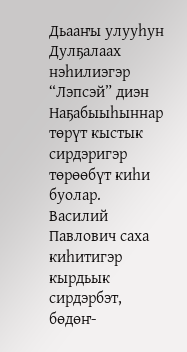Дьааҥы улууһун Дулҕалаах нэһилиэгэр “Лэпсэй” диэн Наҕабыыһыннар төрүт кыстык сирдэригэр төрөөбүт киһи буолар.
Василий Павлович саха киһитигэр кырдьык сирдэрбэт, бөдөҥ-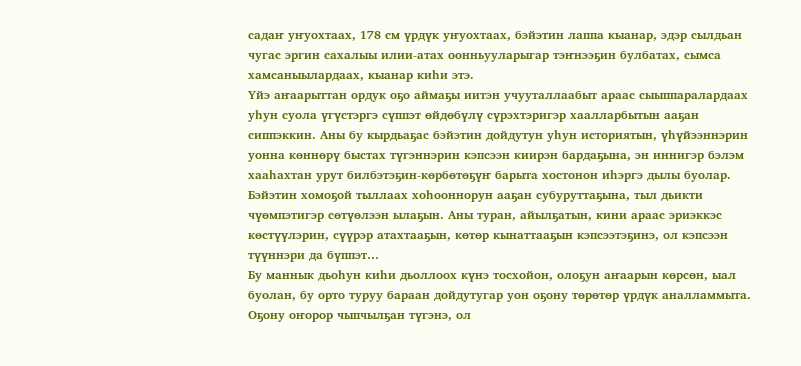садаҥ уҥуохтаах, 178 см үрдүк уҥуохтаах, бэйэтин лаппа кыанар, эдэр сылдьан чугас эргин сахалыы илии-атах оонньууларыгар тэҥнээҕин булбатах, сымса хамсаныылардаах, кыанар киһи этэ.
Үйэ аҥаарыттан ордук оҕо аймаҕы иитэн учууталлаабыт араас сыыппаралардаах уһун суола үгүстэргэ сүппэт өйдөбүлү сүрэхтэригэр хаалларбытын ааҕан сиппэккин. Аны бу кырдьаҕас бэйэтин дойдутун уһун историятын, үһүйээннэрин уонна көннөрү быстах түгэннэрин кэпсээн киирэн бардаҕына, эн иннигэр бэлэм хааһахтан урут билбэтэҕин-көрбөтөҕүҥ барыта хостонон иһэргэ дылы буолар. Бэйэтин хомоҕой тыллаах хоһооннорун ааҕан субуруттаҕына, тыл дьикти чүөмпэтигэр сөтүөлээн ылаҕын. Аны туран, айылҕатын, кини араас эриэккэс көстүүлэрин, сүүрэр атахтааҕын, көтөр кынаттааҕын кэпсээтэҕинэ, ол кэпсээн түүннэри да бүппэт…
Бу маннык дьоһун киһи дьоллоох күнэ тосхойон, олоҕун аҥаарын көрсөн, ыал буолан, бу орто туруу бараан дойдутугар уон оҕону төрөтөр үрдүк аналламмыта. Оҕону оҥорор чыпчылҕан түгэнэ, ол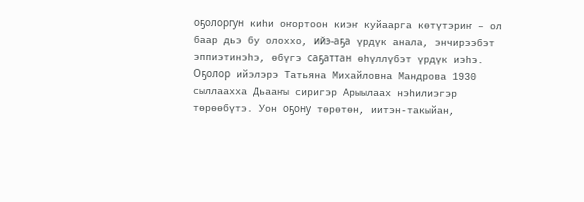оҕолоргун киһи оҥортоон киэҥ куйаарга көтүтэриҥ – ол баар дьэ бу олоххо, ийэ-аҕа үрдүк анала, энчирээбэт эппиэтинэһэ, өбүгэ саҕаттан өһүллүбэт үрдүк иэһэ.
Оҕолор ийэлэрэ Татьяна Михайловна Мандрова 1930 сыллаахха Дьааҥы сиригэр Арыылаах нэһилиэгэр төрөөбүтэ. Уон оҕону төрөтөн, иитэн-такыйан,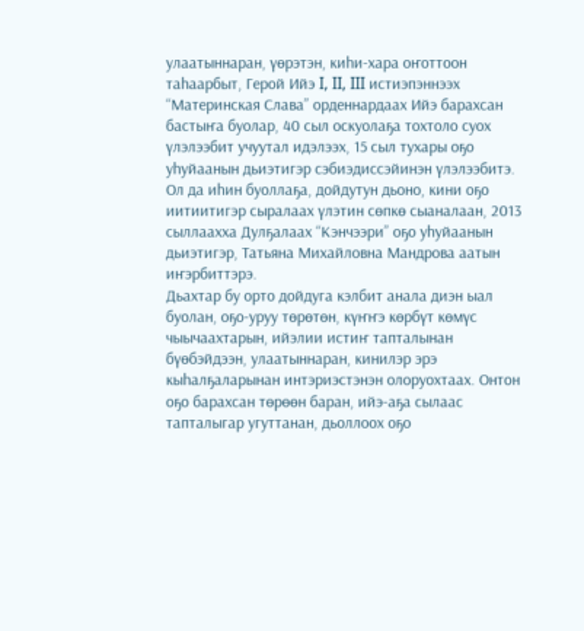улаатыннаран, үөрэтэн, киһи-хара оҥоттоон таһаарбыт, Герой Ийэ I, II, III истиэпэннээх “Материнская Слава” орденнардаах Ийэ барахсан бастыҥа буолар, 40 сыл оскуолаҕа тохтоло суох үлэлээбит учуутал идэлээх, 15 сыл тухары оҕо уһуйаанын дьиэтигэр сэбиэдиссэйинэн үлэлээбитэ. Ол да иһин буоллаҕа, дойдутун дьоно, кини оҕо иитиитигэр сыралаах үлэтин сөпкө сыаналаан, 2013 сыллаахха Дулҕалаах “Кэнчээри” оҕо уһуйаанын дьиэтигэр, Татьяна Михайловна Мандрова аатын иҥэрбиттэрэ.
Дьахтар бу орто дойдуга кэлбит анала диэн ыал буолан, оҕо-уруу төрөтөн, күҥҥэ көрбүт көмүс чыычаахтарын, ийэлии истиҥ тапталынан бүөбэйдээн, улаатыннаран, кинилэр эрэ кыһалҕаларынан интэриэстэнэн олоруохтаах. Онтон оҕо барахсан төрөөн баран, ийэ-аҕа сылаас тапталыгар угуттанан, дьоллоох оҕо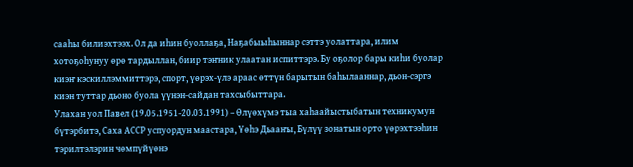сааһы билиэхтээх. Ол да иһин буоллаҕа, Наҕабыыһыннар сэттэ уолаттара, илим хотоҕоһунуу өрө тардыллан, биир тэҥник улаатан испиттэрэ. Бу оҕолор бары киһи буолар киэҥ кэскиллэммиттэрэ, спорт, үөрэх-үлэ араас өттүн барытын баһылааннар, дьон-сэргэ киэн туттар дьоно буола үүнэн-сайдан тахсыбыттара.
Улахан уол Павел (19.05.1951-20.03.1991) – Өлүөхүмэ тыа хаһаайыстыбатын техникумун бүтэрбитэ, Саха АССР успуордун маастара, Үөһэ Дьааҥы, Бүлүү зонатын орто үөрэхтээһин тэрилтэлэрин чөмпүйүөнэ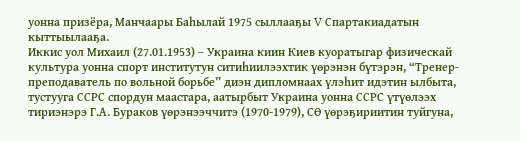уонна призёра, Манчаары Баһылай 1975 сыллааҕы V Спартакиадатын кыттыылааҕа.
Иккис уол Михаил (27.01.1953) – Украина киин Киев куоратыгар физическай культура уонна спорт институтун ситиһиилээхтик үөрэнэн бүтэрэн, “Тренер-преподаватель по вольной борьбе” диэн дипломнаах үлэһит идэтин ылбыта, тустууга ССРС спордун маастара, аатырбыт Украина уонна ССРС үтүөлээх тириэнэрэ Г.А. Бураков үөрэнээччитэ (1970-1979), СӨ үөрэҕириитин туйгуна,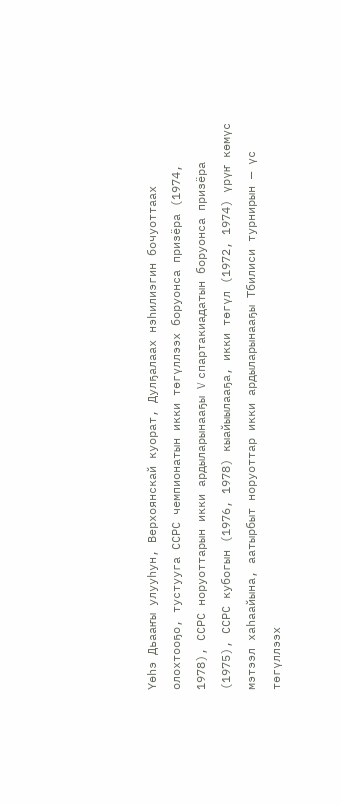Үөһэ Дьааҥы улууһун, Верхоянскай куорат, Дулҕалаах нэһилиэгин бочуоттаах олохтооҕо, тустууга ССРС чемпионатын икки төгүллээх боруонса призёра (1974, 1978), ССРС норуоттарын икки ардыларынааҕы V спартакиадатын боруонса призёра (1975), ССРС кубогын (1976, 1978) кыайыылааҕа, икки төгүл (1972, 1974) үрүҥ көмүс мэтээл хаһаайына, аатырбыт норуоттар икки ардыларынааҕы Тбилиси турнирын — үс төгүллээх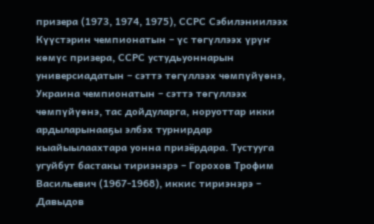призера (1973, 1974, 1975), ССРС Сэбилэниилээх Күүстэрин чемпионатын – үс төгүллээх үрүҥ көмүс призера, ССРС устудьуоннарын универсиадатын – сэттэ төгүллээх чөмпүйүөнэ, Украина чемпионатын – сэттэ төгүллээх чөмпүйүөнэ, тас дойдуларга, норуоттар икки ардыларынааҕы элбэх турнирдар кыайыылаахтара уонна призёрдара. Тустууга угуйбут бастакы тириэнэрэ – Горохов Трофим Васильевич (1967-1968), иккис тириэнэрэ – Давыдов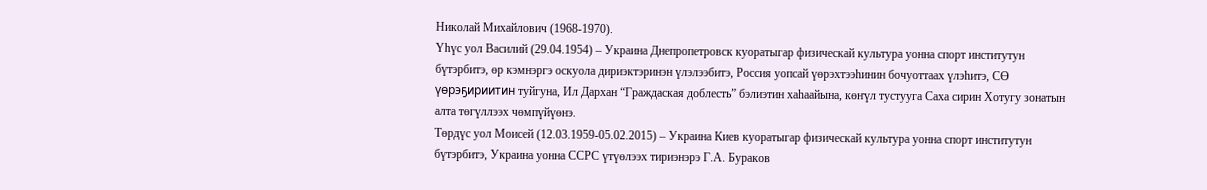Николай Михайлович (1968-1970).
Үһүс уол Василий (29.04.1954) – Украина Днепропетровск куоратыгар физическай культура уонна спорт институтун бүтэрбитэ, өр кэмнэргэ оскуола дириэктэринэн үлэлээбитэ, Россия уопсай үөрэхтээһинин бочуоттаах үлэһитэ, СӨ үөрэҕириитин туйгуна, Ил Дархан “Граждаская доблесть” бэлиэтин хаһаайына, көҥүл тустууга Саха сирин Хотугу зонатын алта төгүллээх чөмпүйүөнэ.
Төрдүс уол Моисей (12.03.1959-05.02.2015) – Украина Киев куоратыгар физическай культура уонна спорт институтун бүтэрбитэ, Украина уонна ССРС үтүөлээх тириэнэрэ Г.А. Бураков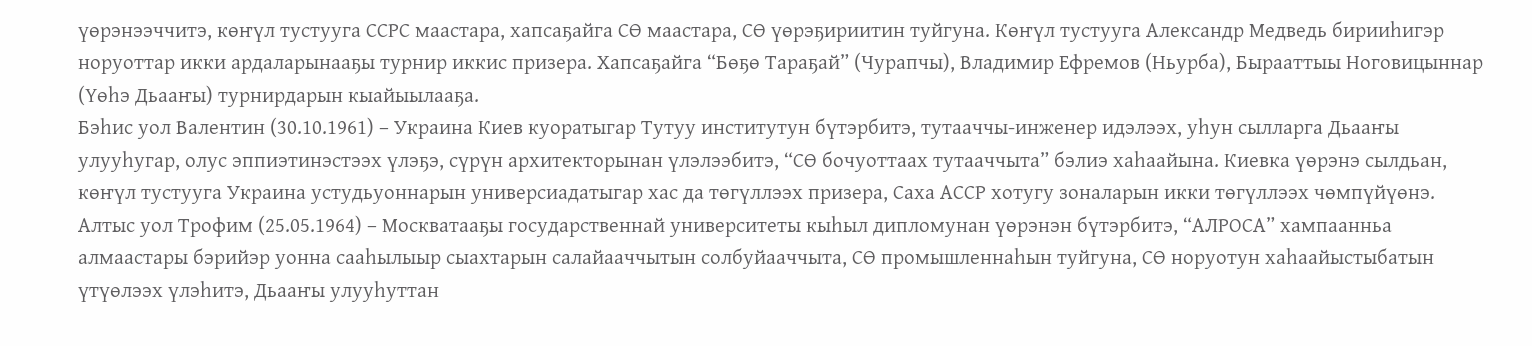үөрэнээччитэ, көҥүл тустууга ССРС маастара, хапсаҕайга СӨ маастара, СӨ үөрэҕириитин туйгуна. Көҥүл тустууга Александр Медведь бирииһигэр норуоттар икки ардаларынааҕы турнир иккис призера. Хапсаҕайга “Бөҕө Тараҕай” (Чурапчы), Владимир Ефремов (Ньурба), Бырааттыы Ноговицыннар (Үөһэ Дьааҥы) турнирдарын кыайыылааҕа.
Бэһис уол Валентин (30.10.1961) – Украина Киев куоратыгар Тутуу институтун бүтэрбитэ, тутааччы-инженер идэлээх, уһун сылларга Дьааҥы улууһугар, олус эппиэтинэстээх үлэҕэ, сүрүн архитекторынан үлэлээбитэ, “СӨ бочуоттаах тутааччыта” бэлиэ хаһаайына. Киевка үөрэнэ сылдьан, көҥүл тустууга Украина устудьуоннарын универсиадатыгар хас да төгүллээх призера, Саха АССР хотугу зоналарын икки төгүллээх чөмпүйүөнэ.
Алтыс уол Трофим (25.05.1964) – Москватааҕы государственнай университеты кыһыл дипломунан үөрэнэн бүтэрбитэ, “АЛРОСА” хампаанньа алмаастары бэрийэр уонна сааһылыыр сыахтарын салайааччытын солбуйааччыта, СӨ промышленнаһын туйгуна, СӨ норуотун хаһаайыстыбатын үтүөлээх үлэһитэ, Дьааҥы улууһуттан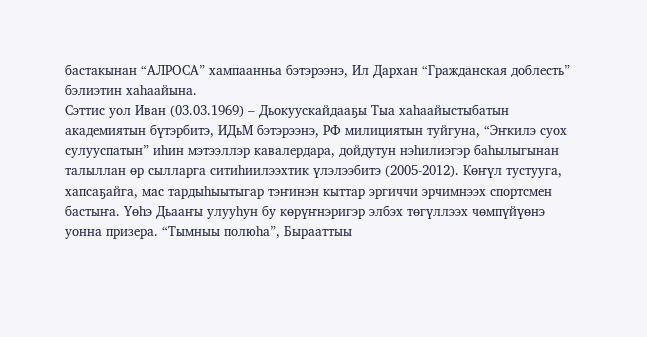бастакынан “АЛРОСА” хампаанньа бэтэрээнэ, Ил Дархан “Гражданская доблесть” бэлиэтин хаһаайына.
Сэттис уол Иван (03.03.1969) – Дьокуускайдааҕы Тыа хаһаайыстыбатын академиятын бүтэрбитэ, ИДьМ бэтэрээнэ, РФ милициятын туйгуна, “Эҥкилэ суох сулууспатын” иһин мэтээллэр кавалердара, дойдутун нэһилиэгэр баһылыгынан талыллан өр сылларга ситиһиилээхтик үлэлээбитэ (2005-2012). Көҥүл тустууга, хапсаҕайга, мас тардыһыытыгар тэҥинэн кыттар эргиччи эрчимнээх спортсмен бастыҥа. Үөһэ Дьааҥы улууһун бу көрүҥнэригэр элбэх төгүллээх чөмпүйүөнэ уонна призера. “Тымныы полюһа”, Бырааттыы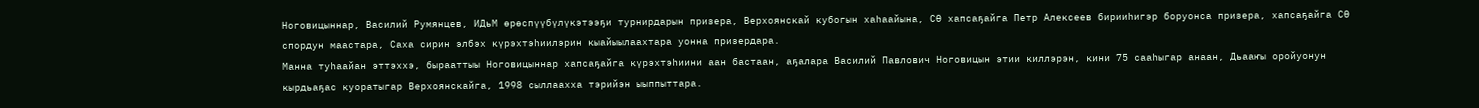Ноговицыннар, Василий Румянцев, ИДьМ өрөспүүбүлүкэтээҕи турнирдарын призера, Верхоянскай кубогын хаһаайына, СӨ хапсаҕайга Петр Алексеев бирииһигэр боруонса призера, хапсаҕайга СӨ спордун маастара, Саха сирин элбэх күрэхтэһиилэрин кыайыылаахтара уонна призердара.
Манна туһаайан эттэххэ, бырааттыы Ноговицыннар хапсаҕайга күрэхтэһиини аан бастаан, аҕалара Василий Павлович Ноговицын этии киллэрэн, кини 75 сааһыгар анаан, Дьааҥы оройуонун кырдьаҕас куоратыгар Верхоянскайга, 1998 сыллаахха тэрийэн ыыппыттара.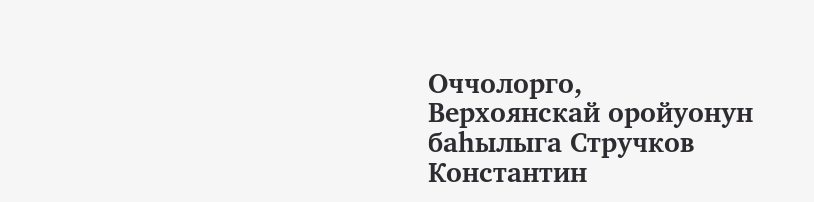Оччолорго, Верхоянскай оройуонун баһылыга Стручков Константин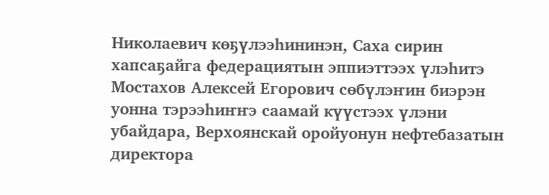Николаевич көҕүлээһининэн, Саха сирин хапсаҕайга федерациятын эппиэттээх үлэһитэ Мостахов Алексей Егорович сөбүлэҥин биэрэн уонна тэрээһиҥҥэ саамай күүстээх үлэни убайдара, Верхоянскай оройуонун нефтебазатын директора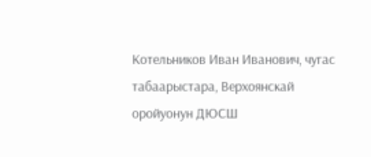Котельников Иван Иванович, чугас табаарыстара, Верхоянскай оройуонун ДЮСШ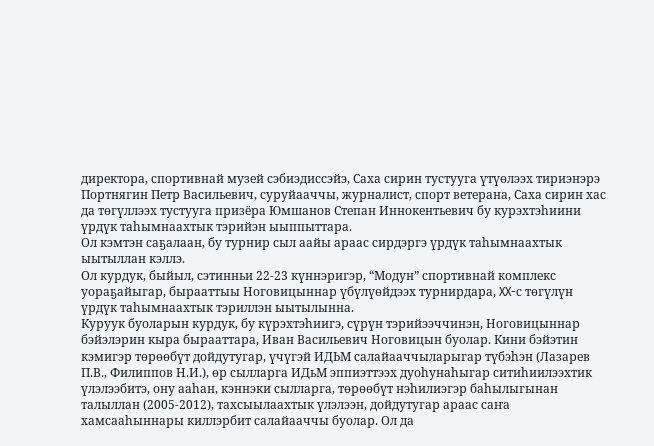директора, спортивнай музей сэбиэдиссэйэ, Саха сирин тустууга үтүөлээх тириэнэрэ Портнягин Петр Васильевич, суруйааччы, журналист, спорт ветерана, Саха сирин хас да төгүллээх тустууга призёра Юмшанов Степан Иннокентьевич бу курэхтэһиини үрдүк таһымнаахтык тэрийэн ыыппыттара.
Ол кэмтэн саҕалаан, бу турнир сыл аайы араас сирдэргэ үрдүк таһымнаахтык ыытыллан кэллэ.
Ол курдук, быйыл, сэтинньи 22-23 күннэригэр, “Модун” спортивнай комплекс уораҕайыгар, бырааттыы Ноговицыннар үбүлүөйдээх турнирдара, XX-с төгүлүн үрдүк таһымнаахтык тэриллэн ыытылынна.
Куруук буоларын курдук, бу күрэхтэһиигэ, сүрүн тэрийээччинэн, Ноговицыннар бэйэлэрин кыра бырааттара, Иван Васильевич Ноговицын буолар. Кини бэйэтин кэмигэр төрөөбүт дойдутугар, үчүгэй ИДЬМ салайааччыларыгар түбэһэн (Лазарев П.В., Филиппов Н.И.), өр сылларга ИДьМ эппиэттээх дуоһунаһыгар ситиһиилээхтик үлэлээбитэ, ону ааһан, кэннэки сылларга, төрөөбүт нэһилиэгэр баһылыгынан талыллан (2005-2012), тахсыылаахтык үлэлээн, дойдутугар араас саҥа хамсааһыннары киллэрбит салайааччы буолар. Ол да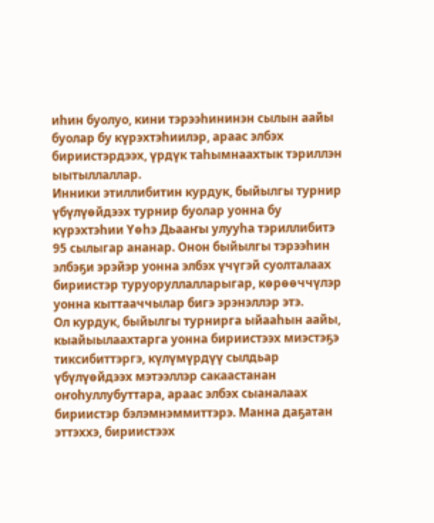иһин буолуо, кини тэрээһининэн сылын аайы буолар бу күрэхтэһиилэр, араас элбэх бириистэрдээх, үрдүк таһымнаахтык тэриллэн ыытыллаллар.
Инники этиллибитин курдук, быйылгы турнир үбүлүөйдээх турнир буолар уонна бу күрэхтэһии Үөһэ Дьааҥы улууһа тэриллибитэ 95 сылыгар ананар. Онон быйылгы тэрээһин элбэҕи эрэйэр уонна элбэх үчүгэй суолталаах бириистэр туруоруллалларыгар, көрөөччүлэр уонна кыттааччылар бигэ эрэнэллэр этэ.
Ол курдук, быйылгы турнирга ыйааһын аайы, кыайыылаахтарга уонна бириистээх миэстэҕэ тиксибиттэргэ, күлүмүрдүү сылдьар үбүлүөйдээх мэтээллэр сакаастанан оҥоһуллубуттара, араас элбэх сыаналаах бириистэр бэлэмнэммиттэрэ. Манна даҕатан эттэххэ, бириистээх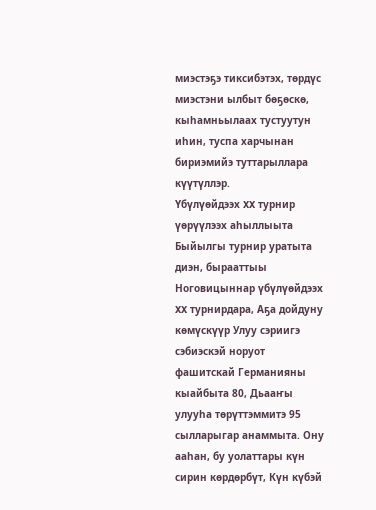миэстэҕэ тиксибэтэх, төрдүс миэстэни ылбыт бөҕөскө, кыһамньылаах тустуутун иһин, туспа харчынан бириэмийэ туттарыллара күүтүллэр.
Үбүлүөйдээх XX турнир үөрүүлээх аһыллыыта
Быйылгы турнир уратыта диэн, бырааттыы Ноговицыннар үбүлүөйдээх XX турнирдара, Аҕа дойдуну көмүскүүр Улуу сэриигэ сэбиэскэй норуот фашитскай Германияны кыайбыта 80, Дьааҥы улууһа төрүттэммитэ 95 сылларыгар анаммыта. Ону ааһан, бу уолаттары күн сирин көрдөрбүт, Күн күбэй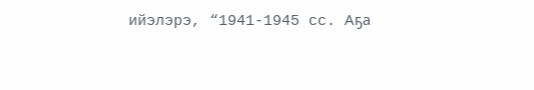ийэлэрэ, “1941-1945 сс. Аҕа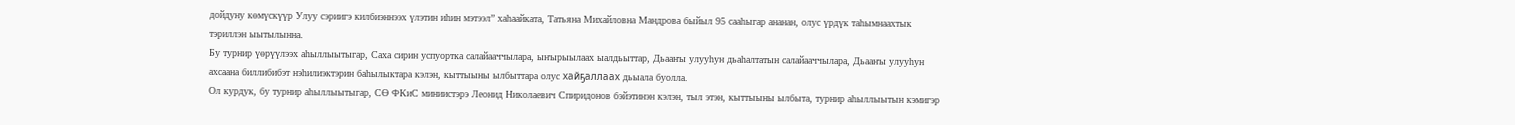дойдуну көмүскүүр Улуу сэриигэ килбиэннээх үлэтин иһин мэтээл” хаһаайката, Татьяна Михайловна Мандрова быйыл 95 сааһыгар ананан, олус үрдүк таһымнаахтык тэриллэн ыытылынна.
Бу турнир үөрүүлээх аһыллыытыгар, Саха сирин успуортка салайааччылара, ыҥырыылаах ыалдьыттар, Дьааҥы улууһун дьаһалтатын салайааччылара, Дьааҥы улууһун ахсаана биллибибэт нэһилиэктэрин баһылыктара кэлэн, кыттыыны ылбыттара олус хайҕаллаах дьыала буолла.
Ол курдук, бу турнир аһыллыытыгар, СӨ ФКиС миниистэрэ Леонид Николаевич Спиридонов бэйэтинэн кэлэн, тыл этэн, кыттыыны ылбыта, турнир аһыллыытын кэмигэр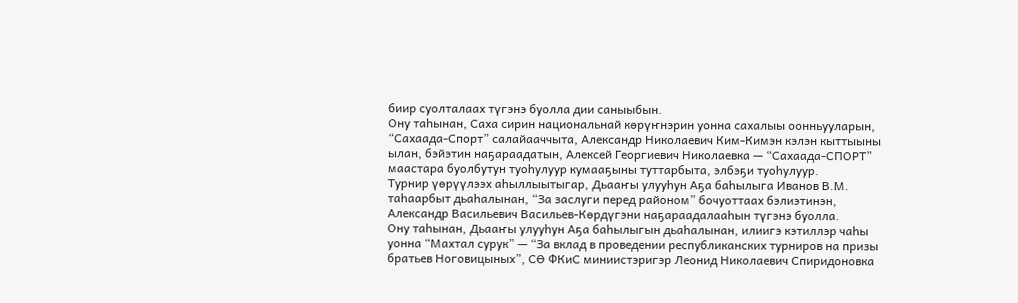биир суолталаах түгэнэ буолла дии саныыбын.
Ону таһынан, Саха сирин национальнай көрүҥнэрин уонна сахалыы оонньууларын, “Сахаада-Спорт” салайааччыта, Александр Николаевич Ким-Кимэн кэлэн кыттыыны ылан, бэйэтин наҕараадатын, Алексей Георгиевич Николаевка — “Сахаада-СПОРТ” маастара буолбутун туоһулуур кумааҕыны туттарбыта, элбэҕи туоһулуур.
Турнир үөрүүлээх аһыллыытыгар, Дьааҥы улууһун Аҕа баһылыга Иванов В.М. таһаарбыт дьаһалынан, “За заслуги перед районом” бочуоттаах бэлиэтинэн, Александр Васильевич Васильев-Көрдүгэни наҕараадалааһын түгэнэ буолла.
Ону таһынан, Дьааҥы улууһун Аҕа баһылыгын дьаһалынан, илиигэ кэтиллэр чаһы уонна “Махтал сурук” — “За вклад в проведении республиканских турниров на призы братьев Ноговицыных”, СӨ ФКиС миниистэригэр Леонид Николаевич Спиридоновка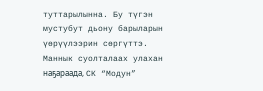туттарылынна. Бу түгэн мустубут дьону барыларын үөрүүлээрин сөргүттэ.
Маннык суолталаах улахан наҕараада, СК “Модун”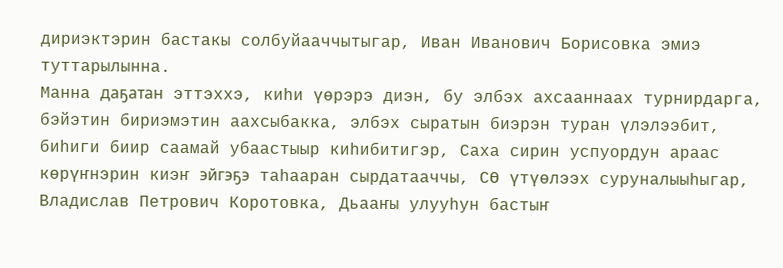дириэктэрин бастакы солбуйааччытыгар, Иван Иванович Борисовка эмиэ туттарылынна.
Манна даҕатан эттэххэ, киһи үөрэрэ диэн, бу элбэх ахсааннаах турнирдарга, бэйэтин бириэмэтин аахсыбакка, элбэх сыратын биэрэн туран үлэлээбит, биһиги биир саамай убаастыыр киһибитигэр, Саха сирин успуордун араас көрүҥнэрин киэҥ эйгэҕэ таһааран сырдатааччы, СӨ үтүөлээх суруналыыһыгар, Владислав Петрович Коротовка, Дьааҥы улууһун бастыҥ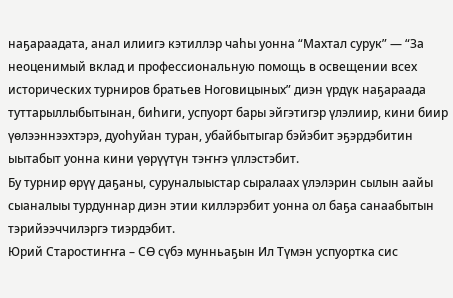наҕараадата, анал илиигэ кэтиллэр чаһы уонна “Махтал сурук” — “За неоценимый вклад и профессиональную помощь в освещении всех исторических турниров братьев Ноговицыных” диэн үрдүк наҕараада туттарыллыбытынан, биһиги, успуорт бары эйгэтигэр үлэлиир, кини биир үөлээннээхтэрэ, дуоһуйан туран, убайбытыгар бэйэбит эҕэрдэбитин ыытабыт уонна кини үөрүүтүн тэҥҥэ үллэстэбит.
Бу турнир өрүү даҕаны, суруналыыстар сыралаах үлэлэрин сылын аайы сыаналыы турдуннар диэн этии киллэрэбит уонна ол баҕа санаабытын тэрийээччилэргэ тиэрдэбит.
Юрий Старостиҥҥа – СӨ сүбэ мунньаҕын Ил Түмэн успуортка сис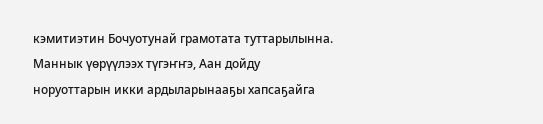кэмитиэтин Бочуотунай грамотата туттарылынна.
Маннык үөрүүлээх түгэҥҥэ, Аан дойду норуоттарын икки ардыларынааҕы хапсаҕайга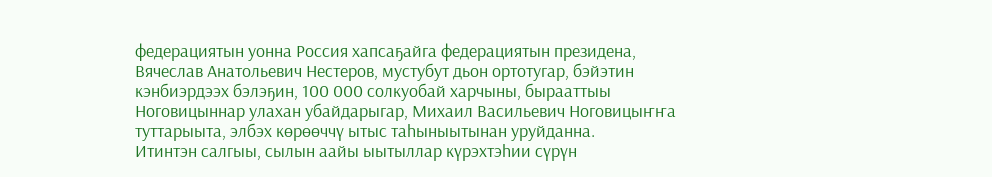федерациятын уонна Россия хапсаҕайга федерациятын президена, Вячеслав Анатольевич Нестеров, мустубут дьон ортотугар, бэйэтин кэнбиэрдээх бэлэҕин, 100 000 солкуобай харчыны, бырааттыы Ноговицыннар улахан убайдарыгар, Михаил Васильевич Ноговицыҥҥа туттарыыта, элбэх көрөөччү ытыс таһыныытынан уруйданна.
Итинтэн салгыы, сылын аайы ыытыллар күрэхтэһии сүрүн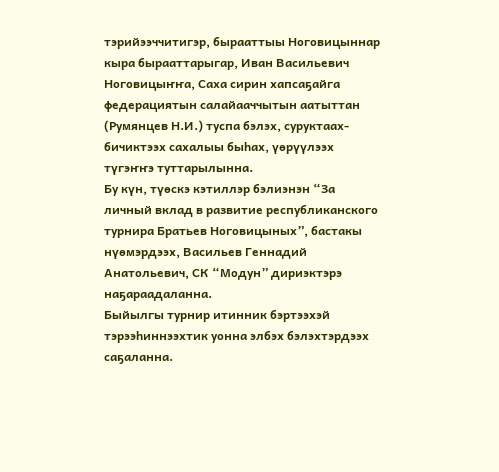тэрийээччитигэр, бырааттыы Ноговицыннар кыра бырааттарыгар, Иван Васильевич Ноговицыҥҥа, Саха сирин хапсаҕайга федерациятын салайааччытын аатыттан (Румянцев Н.И.) туспа бэлэх, суруктаах-бичиктээх сахалыы быһах, үөрүүлээх түгэҥҥэ туттарылынна.
Бу күн, түөскэ кэтиллэр бэлиэнэн “За личный вклад в развитие республиканского турнира Братьев Ноговицыных”, бастакы нүөмэрдээх, Васильев Геннадий Анатольевич, СК “Модун” дириэктэрэ наҕараадаланна.
Быйылгы турнир итинник бэртээхэй тэрээһиннээхтик уонна элбэх бэлэхтэрдээх саҕаланна.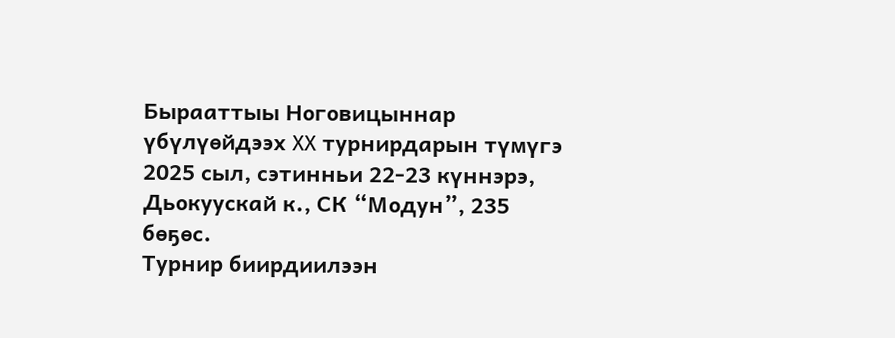Бырааттыы Ноговицыннар үбүлүөйдээх XX турнирдарын түмүгэ
2025 сыл, сэтинньи 22-23 күннэрэ, Дьокуускай к., СК “Модун”, 235 бөҕөс.
Турнир биирдиилээн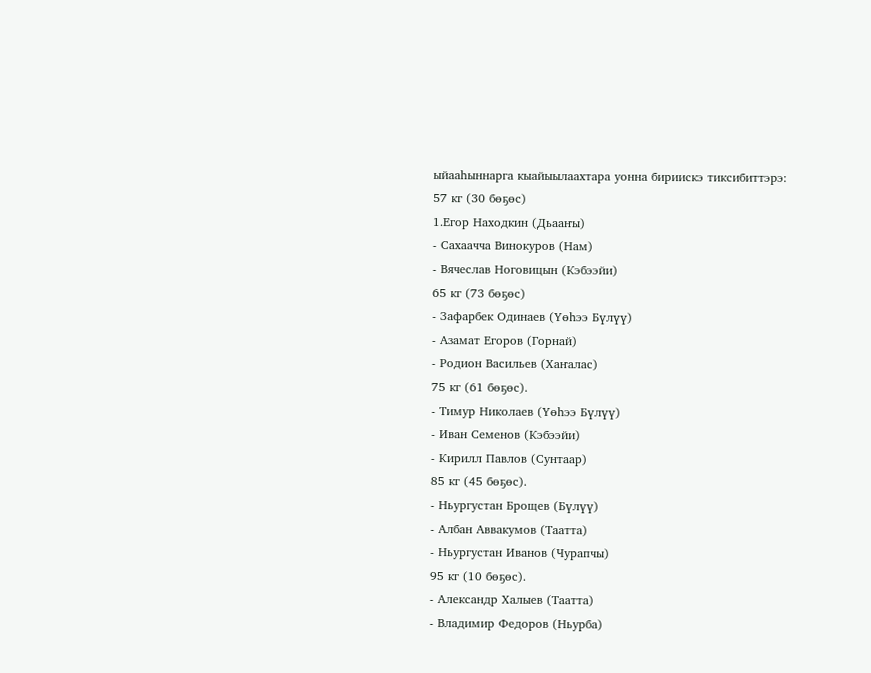ыйааһыннарга кыайыылаахтара уонна бириискэ тиксибиттэрэ:
57 кг (30 бөҕөс)
1.Егор Находкин (Дьааҥы)
- Сахаачча Винокуров (Нам)
- Вячеслав Ноговицын (Кэбээйи)
65 кг (73 бөҕөс)
- Зафарбек Одинаев (Үөһээ Бүлүү)
- Азамат Егоров (Горнай)
- Родион Васильев (Хаҥалас)
75 кг (61 бөҕөс).
- Тимур Николаев (Үөһээ Бүлүү)
- Иван Семенов (Кэбээйи)
- Кирилл Павлов (Сунтаар)
85 кг (45 бөҕөс).
- Ньургустан Брощев (Бүлүү)
- Албан Аввакумов (Таатта)
- Ньургустан Иванов (Чурапчы)
95 кг (10 бөҕөс).
- Александр Халыев (Таатта)
- Владимир Федоров (Ньурба)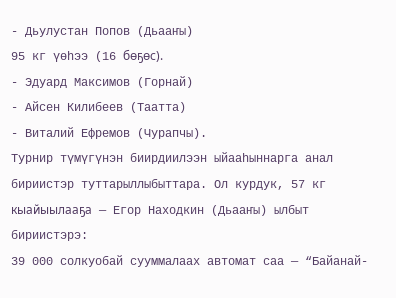- Дьулустан Попов (Дьааҥы)
95 кг үөһээ (16 бөҕөс).
- Эдуард Максимов (Горнай)
- Айсен Килибеев (Таатта)
- Виталий Ефремов (Чурапчы).
Турнир түмүгүнэн биирдиилээн ыйааһыннарга анал бириистэр туттарыллыбыттара. Ол курдук, 57 кг кыайыылааҕа — Егор Находкин (Дьааҥы) ылбыт бириистэрэ:
39 000 солкуобай сууммалаах автомат саа — “Байанай-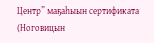Центр” маҕаһыын сертификата (Ноговицын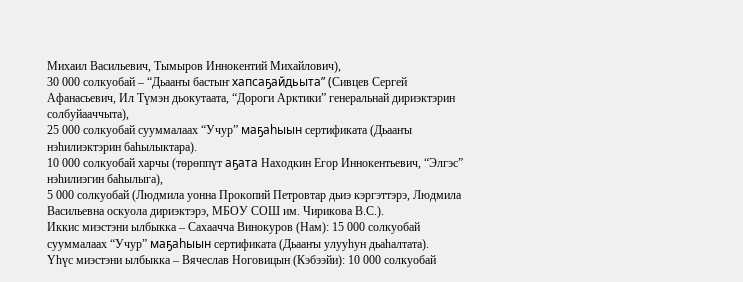Михаил Васильевич, Тымыров Иннокентий Михайлович),
30 000 солкуобай – “Дьааҥы бастыҥ хапсаҕайдьыта” (Сивцев Сергей Афанасьевич, Ил Түмэн дьокутаата, “Дороги Арктики” генеральнай дириэктэрин солбуйааччыта),
25 000 солкуобай сууммалаах “Учур” маҕаһыын сертификата (Дьааҥы нэһилиэктэрин баһылыктара).
10 000 солкуобай харчы (төрөппүт аҕата Находкин Егор Иннокентьевич, “Элгэс” нэһилиэгин баһылыга),
5 000 солкуобай (Людмила уонна Прокопий Петровтар дьиэ кэргэттэрэ, Людмила Васильевна оскуола дириэктэрэ, МБОУ СОШ им. Чирикова В.С.).
Иккис миэстэни ылбыкка – Сахаачча Винокуров (Нам): 15 000 солкуобай сууммалаах “Учур” маҕаһыын сертификата (Дьааҥы улууһун дьаһалтата).
Үһүс миэстэни ылбыкка – Вячеслав Ноговицын (Кэбээйи): 10 000 солкуобай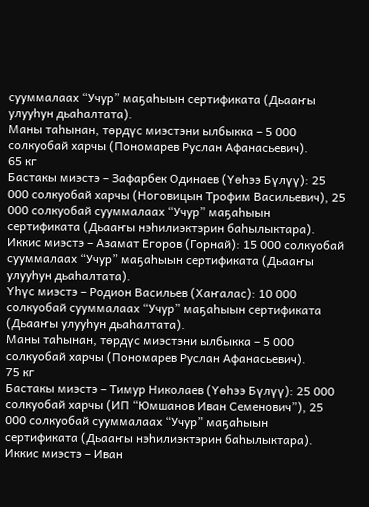сууммалаах “Учур” маҕаһыын сертификата (Дьааҥы улууһун дьаһалтата).
Маны таһынан, төрдүс миэстэни ылбыкка – 5 000 солкуобай харчы (Пономарев Руслан Афанасьевич).
65 кг
Бастакы миэстэ – Зафарбек Одинаев (Үөһээ Бүлүү): 25 000 солкуобай харчы (Ноговицын Трофим Васильевич), 25 000 солкуобай сууммалаах “Учур” маҕаһыын сертификата (Дьааҥы нэһилиэктэрин баһылыктара).
Иккис миэстэ – Азамат Егоров (Горнай): 15 000 солкуобай сууммалаах “Учур” маҕаһыын сертификата (Дьааҥы улууһун дьаһалтата).
Үһүс миэстэ – Родион Васильев (Хаҥалас): 10 000 солкуобай сууммалаах “Учур” маҕаһыын сертификата (Дьааҥы улууһун дьаһалтата).
Маны таһынан, төрдүс миэстэни ылбыкка – 5 000 солкуобай харчы (Пономарев Руслан Афанасьевич).
75 кг
Бастакы миэстэ – Тимур Николаев (Үөһээ Бүлүү): 25 000 солкуобай харчы (ИП “Юмшанов Иван Семенович”), 25 000 солкуобай сууммалаах “Учур” маҕаһыын сертификата (Дьааҥы нэһилиэктэрин баһылыктара).
Иккис миэстэ – Иван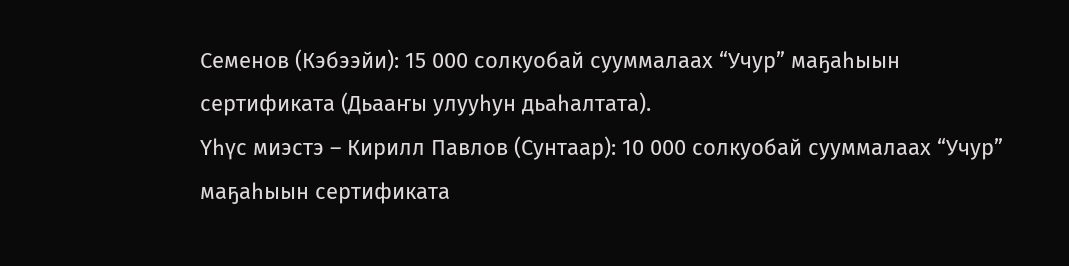Семенов (Кэбээйи): 15 000 солкуобай сууммалаах “Учур” маҕаһыын сертификата (Дьааҥы улууһун дьаһалтата).
Үһүс миэстэ – Кирилл Павлов (Сунтаар): 10 000 солкуобай сууммалаах “Учур” маҕаһыын сертификата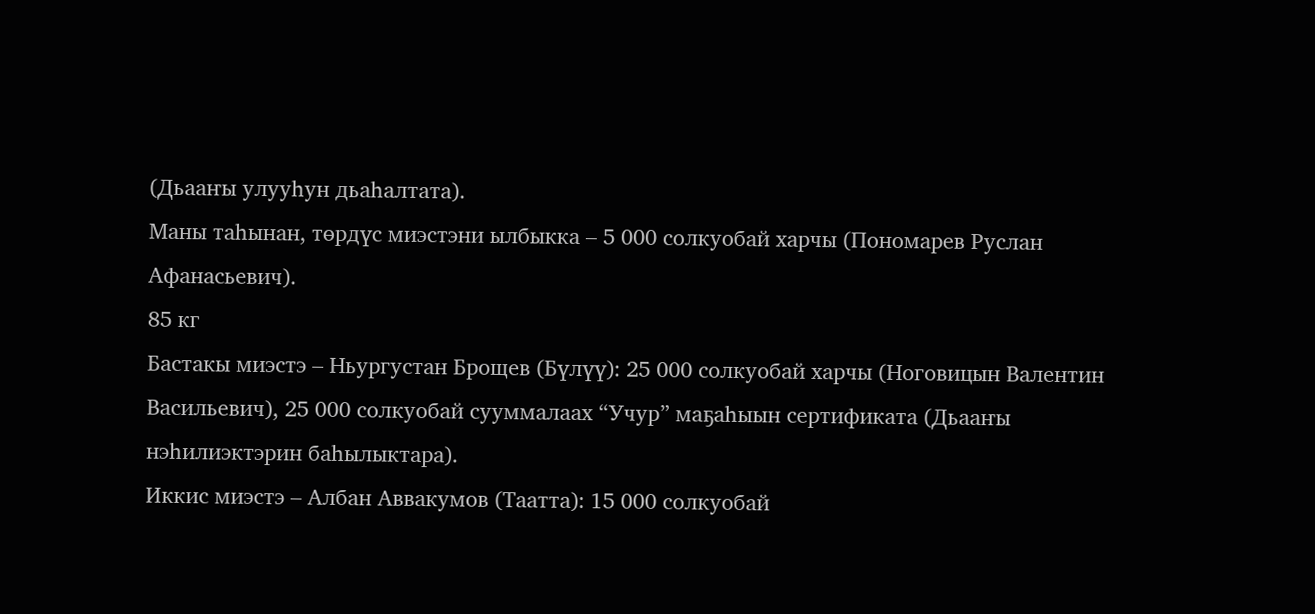(Дьааҥы улууһун дьаһалтата).
Маны таһынан, төрдүс миэстэни ылбыкка – 5 000 солкуобай харчы (Пономарев Руслан Афанасьевич).
85 кг
Бастакы миэстэ – Ньургустан Брощев (Бүлүү): 25 000 солкуобай харчы (Ноговицын Валентин Васильевич), 25 000 солкуобай сууммалаах “Учур” маҕаһыын сертификата (Дьааҥы нэһилиэктэрин баһылыктара).
Иккис миэстэ – Албан Аввакумов (Таатта): 15 000 солкуобай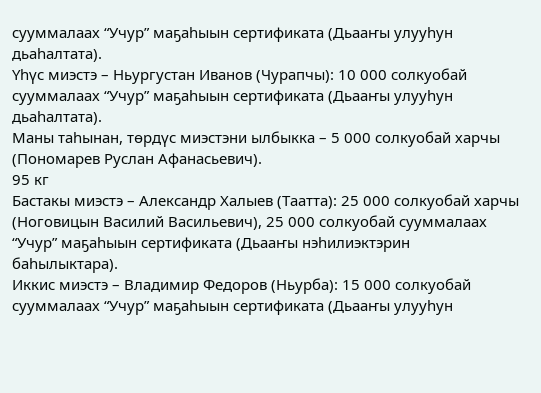сууммалаах “Учур” маҕаһыын сертификата (Дьааҥы улууһун дьаһалтата).
Үһүс миэстэ – Ньургустан Иванов (Чурапчы): 10 000 солкуобай сууммалаах “Учур” маҕаһыын сертификата (Дьааҥы улууһун дьаһалтата).
Маны таһынан, төрдүс миэстэни ылбыкка – 5 000 солкуобай харчы (Пономарев Руслан Афанасьевич).
95 кг
Бастакы миэстэ – Александр Халыев (Таатта): 25 000 солкуобай харчы (Ноговицын Василий Васильевич), 25 000 солкуобай сууммалаах “Учур” маҕаһыын сертификата (Дьааҥы нэһилиэктэрин баһылыктара).
Иккис миэстэ – Владимир Федоров (Ньурба): 15 000 солкуобай сууммалаах “Учур” маҕаһыын сертификата (Дьааҥы улууһун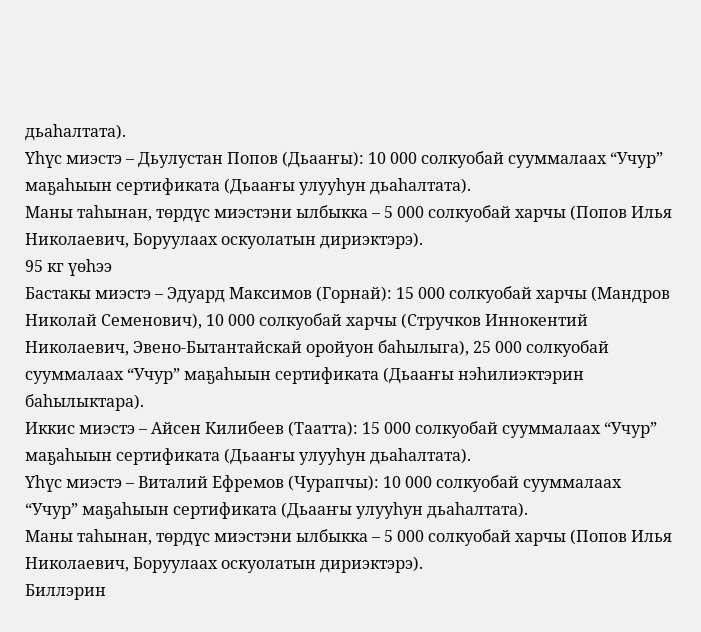дьаһалтата).
Үһүс миэстэ – Дьулустан Попов (Дьааҥы): 10 000 солкуобай сууммалаах “Учур” маҕаһыын сертификата (Дьааҥы улууһун дьаһалтата).
Маны таһынан, төрдүс миэстэни ылбыкка – 5 000 солкуобай харчы (Попов Илья Николаевич, Боруулаах оскуолатын дириэктэрэ).
95 кг үөһээ
Бастакы миэстэ – Эдуард Максимов (Горнай): 15 000 солкуобай харчы (Мандров Николай Семенович), 10 000 солкуобай харчы (Стручков Иннокентий Николаевич, Эвено-Бытантайскай оройуон баһылыга), 25 000 солкуобай сууммалаах “Учур” маҕаһыын сертификата (Дьааҥы нэһилиэктэрин баһылыктара).
Иккис миэстэ – Айсен Килибеев (Таатта): 15 000 солкуобай сууммалаах “Учур” маҕаһыын сертификата (Дьааҥы улууһун дьаһалтата).
Үһүс миэстэ – Виталий Ефремов (Чурапчы): 10 000 солкуобай сууммалаах “Учур” маҕаһыын сертификата (Дьааҥы улууһун дьаһалтата).
Маны таһынан, төрдүс миэстэни ылбыкка – 5 000 солкуобай харчы (Попов Илья Николаевич, Боруулаах оскуолатын дириэктэрэ).
Биллэрин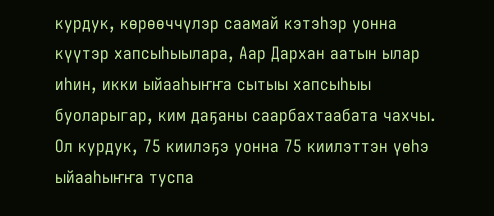курдук, көрөөччүлэр саамай кэтэһэр уонна күүтэр хапсыһыылара, Аар Дархан аатын ылар иһин, икки ыйааһыҥҥа сытыы хапсыһыы буоларыгар, ким даҕаны саарбахтаабата чахчы. Ол курдук, 75 киилэҕэ уонна 75 киилэттэн үөһэ ыйааһыҥҥа туспа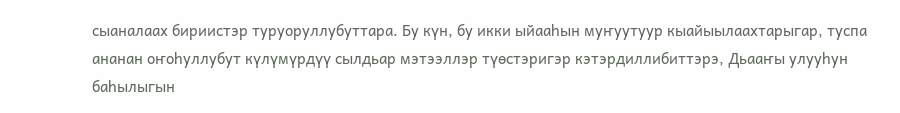сыаналаах бириистэр туруоруллубуттара. Бу күн, бу икки ыйааһын муҥуутуур кыайыылаахтарыгар, туспа ананан оҥоһуллубут күлүмүрдүү сылдьар мэтээллэр түөстэригэр кэтэрдиллибиттэрэ, Дьааҥы улууһун баһылыгын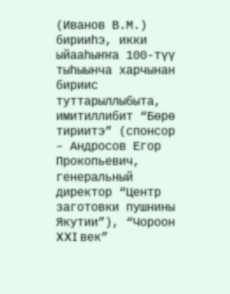(Иванов В.М.) бирииһэ, икки ыйааһыҥҥа 100-түү тыһыынча харчынан бириис туттарыллыбыта, имитиллибит “Бөрө тириитэ” (спонсор – Андросов Егор Прокопьевич, генеральный директор “Центр заготовки пушнины Якутии”), “Чороон XXI век”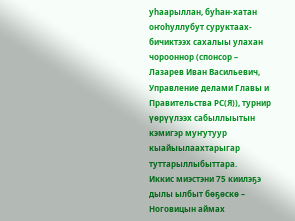уһаарыллан, буһан-хатан оҥоһуллубут суруктаах-бичиктээх сахалыы улахан чорооннор (спонсор – Лазарев Иван Васильевич, Управление делами Главы и Правительства РС(Я)), турнир үөрүүлээх сабыллыытын кэмигэр муҥутуур кыайыылаахтарыгар туттарыллыбыттара.
Иккис миэстэни 75 киилэҕэ дылы ылбыт бөҕөскө – Ноговицын аймах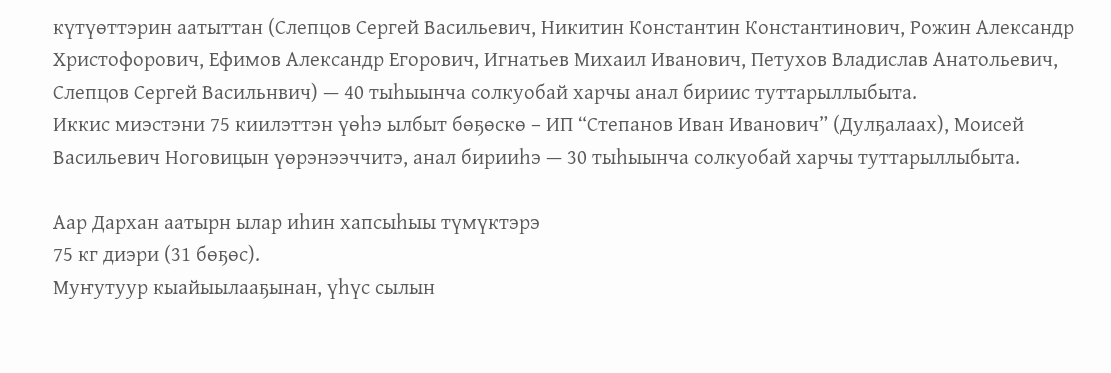күтүөттэрин аатыттан (Слепцов Сергей Васильевич, Никитин Константин Константинович, Рожин Александр Христофорович, Ефимов Александр Егорович, Игнатьев Михаил Иванович, Петухов Владислав Анатольевич, Слепцов Сергей Васильнвич) — 40 тыһыынча солкуобай харчы анал бириис туттарыллыбыта.
Иккис миэстэни 75 киилэттэн үөһэ ылбыт бөҕөскө – ИП “Степанов Иван Иванович” (Дулҕалаах), Моисей Васильевич Ноговицын үөрэнээччитэ, анал бирииһэ — 30 тыһыынча солкуобай харчы туттарыллыбыта.

Аар Дархан аатырн ылар иһин хапсыһыы түмүктэрэ
75 кг диэри (31 бөҕөс).
Муҥутуур кыайыылааҕынан, үһүс сылын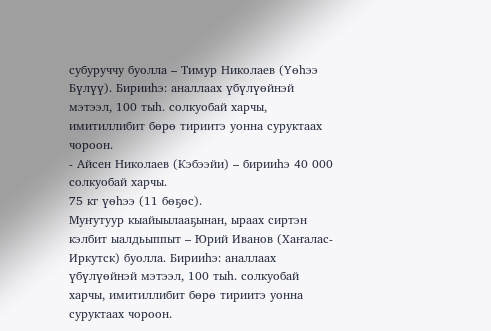субуруччу буолла – Тимур Николаев (Үөһээ Бүлүү). Бирииһэ: аналлаах үбүлүөйнэй мэтээл, 100 тыһ. солкуобай харчы, имитиллибит бөрө тириитэ уонна суруктаах чороон.
- Айсен Николаев (Кэбээйи) – бирииһэ 40 000 солкуобай харчы.
75 кг үөһээ (11 бөҕөс).
Муҥутуур кыайыылааҕынан, ыраах сиртэн кэлбит ыалдьыппыт – Юрий Иванов (Хаҥалас-Иркутск) буолла. Бирииһэ: аналлаах үбүлүөйнэй мэтээл, 100 тыһ. солкуобай харчы, имитиллибит бөрө тириитэ уонна суруктаах чороон.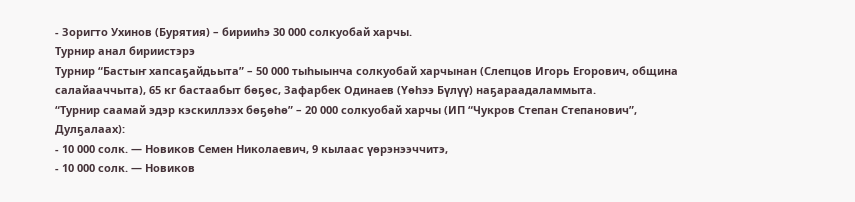- Зоригто Ухинов (Бурятия) – бирииһэ 30 000 солкуобай харчы.
Турнир анал бириистэрэ
Турнир “Бастыҥ хапсаҕайдьыта” – 50 000 тыһыынча солкуобай харчынан (Слепцов Игорь Егорович, община салайааччыта), 65 кг бастаабыт бөҕөс, Зафарбек Одинаев (Үөһээ Бүлүү) наҕараадаламмыта.
“Турнир саамай эдэр кэскиллээх бөҕөһө” – 20 000 солкуобай харчы (ИП “Чукров Степан Степанович”, Дулҕалаах):
- 10 000 солк. — Новиков Семен Николаевич, 9 кылаас үөрэнээччитэ,
- 10 000 солк. — Новиков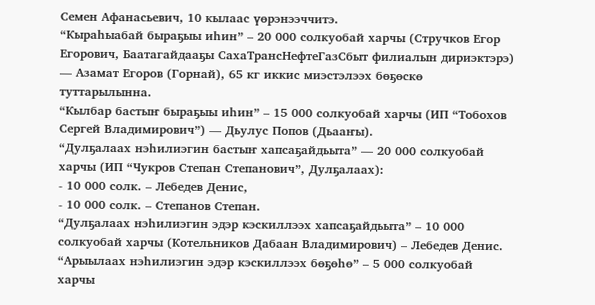Семен Афанасьевич, 10 кылаас үөрэнээччитэ.
“Кыраһыабай быраҕыы иһин” – 20 000 солкуобай харчы (Стручков Егор Егорович, Баатагайдааҕы СахаТрансНефтеГазСбыт филиалын дириэктэрэ) — Азамат Егоров (Горнай), 65 кг иккис миэстэлээх бөҕөскө туттарылынна.
“Кылбар бастыҥ быраҕыы иһин” – 15 000 солкуобай харчы (ИП “Тобохов Сергей Владимирович”) — Дьулус Попов (Дьааҥы).
“Дулҕалаах нэһилиэгин бастыҥ хапсаҕайдьыта” — 20 000 солкуобай харчы (ИП “Чукров Степан Степанович”, Дулҕалаах):
- 10 000 солк. – Лебедев Денис,
- 10 000 солк. – Степанов Степан.
“Дулҕалаах нэһилиэгин эдэр кэскиллээх хапсаҕайдьыта” – 10 000 солкуобай харчы (Котельников Дабаан Владимирович) – Лебедев Денис.
“Арыылаах нэһилиэгин эдэр кэскиллээх бөҕөһө” – 5 000 солкуобай харчы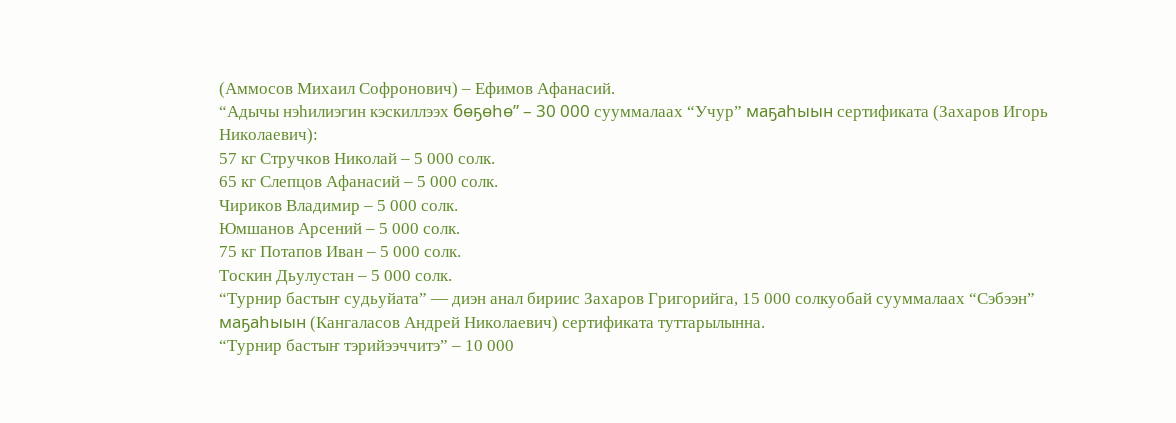(Аммосов Михаил Софронович) – Ефимов Афанасий.
“Адычы нэһилиэгин кэскиллээх бөҕөһө” – 30 000 сууммалаах “Учур” маҕаһыын сертификата (Захаров Игорь Николаевич):
57 кг Стручков Николай – 5 000 солк.
65 кг Слепцов Афанасий – 5 000 солк.
Чириков Владимир – 5 000 солк.
Юмшанов Арсений – 5 000 солк.
75 кг Потапов Иван – 5 000 солк.
Тоскин Дьулустан – 5 000 солк.
“Турнир бастыҥ судьуйата” — диэн анал бириис Захаров Григорийга, 15 000 солкуобай сууммалаах “Сэбээн” маҕаһыын (Кангаласов Андрей Николаевич) сертификата туттарылынна.
“Турнир бастыҥ тэрийээччитэ” – 10 000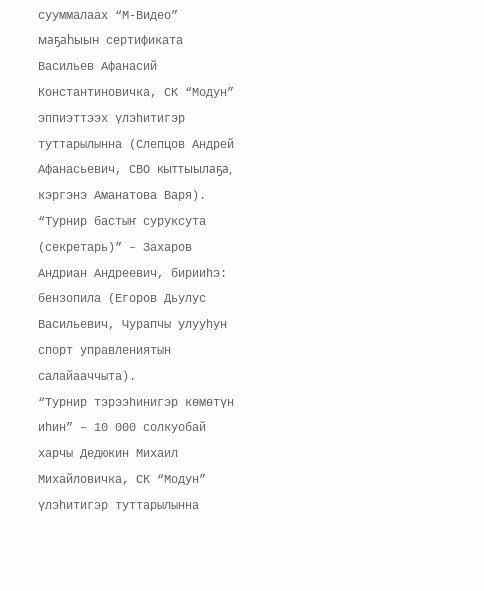сууммалаах “М-Видео” маҕаһыын сертификата Васильев Афанасий Константиновичка, СК “Модун” эппиэттээх үлэһитигэр туттарылынна (Слепцов Андрей Афанасьевич, СВО кыттыылаҕа, кэргэнэ Аманатова Варя).
“Турнир бастыҥ суруксута (секретарь)” – Захаров Андриан Андреевич, бирииһэ: бензопила (Егоров Дьулус Васильевич, Чурапчы улууһун спорт управлениятын салайааччыта).
“Турнир тэрээһинигэр көмөтүн иһин” – 10 000 солкуобай харчы Дедюкин Михаил Михайловичка, СК “Модун” үлэһитигэр туттарылынна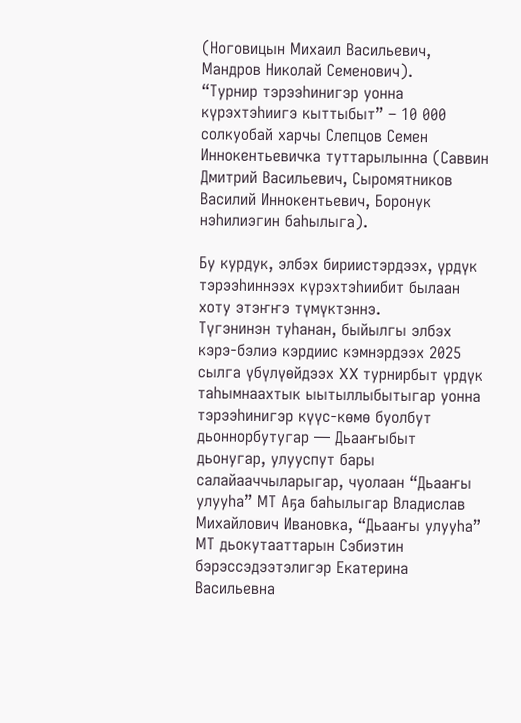(Ноговицын Михаил Васильевич, Мандров Николай Семенович).
“Турнир тэрээһинигэр уонна күрэхтэһиигэ кыттыбыт” – 10 000 солкуобай харчы Слепцов Семен Иннокентьевичка туттарылынна (Саввин Дмитрий Васильевич, Сыромятников Василий Иннокентьевич, Боронук нэһилиэгин баһылыга).

Бу курдук, элбэх бириистэрдээх, үрдүк тэрээһиннээх күрэхтэһиибит былаан хоту этэҥҥэ түмүктэннэ.
Түгэнинэн туһанан, быйылгы элбэх кэрэ-бэлиэ кэрдиис кэмнэрдээх 2025 сылга үбүлүөйдээх XX турнирбыт үрдүк таһымнаахтык ыытыллыбытыгар уонна тэрээһинигэр күүс-көмө буолбут дьоннорбутугар — Дьааҥыбыт дьонугар, улууспут бары салайааччыларыгар, чуолаан “Дьааҥы улууһа” МТ Аҕа баһылыгар Владислав Михайлович Ивановка, “Дьааҥы улууһа” МТ дьокутааттарын Сэбиэтин бэрэссэдээтэлигэр Екатерина Васильевна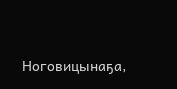Ноговицынаҕа,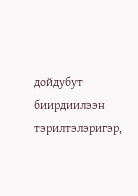дойдубут биирдиилээн тэрилтэлэригэр,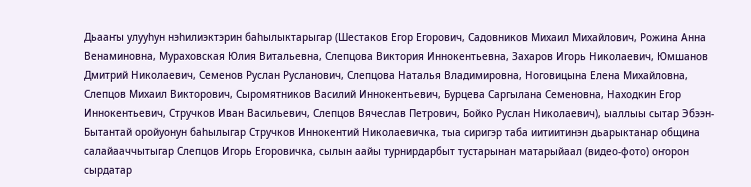Дьааҥы улууһун нэһилиэктэрин баһылыктарыгар (Шестаков Егор Егорович, Садовников Михаил Михайлович, Рожина Анна Венаминовна, Мураховская Юлия Витальевна, Слепцова Виктория Иннокентьевна, Захаров Игорь Николаевич, Юмшанов Дмитрий Николаевич, Семенов Руслан Русланович, Слепцова Наталья Владимировна, Ноговицына Елена Михайловна, Слепцов Михаил Викторович, Сыромятников Василий Иннокентьевич, Бурцева Саргылана Семеновна, Находкин Егор Иннокентьевич, Стручков Иван Васильевич, Слепцов Вячеслав Петрович, Бойко Руслан Николаевич), ыаллыы сытар Эбээн-Бытантай оройуонун баһылыгар Стручков Иннокентий Николаевичка, тыа сиригэр таба иитиитинэн дьарыктанар община салайааччытыгар Слепцов Игорь Егоровичка, сылын аайы турнирдарбыт тустарынан матарыйаал (видео-фото) оҥорон сырдатар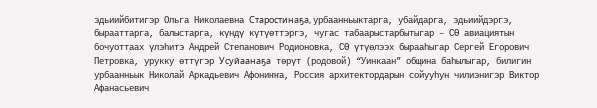эдьиийбитигэр Ольга Николаевна Старостинаҕа, урбаанньыктарга, убайдарга, эдьиийдэргэ, бырааттарга, балыстарга, күндү күтүөттэргэ, чугас табаарыстарбытыгар – СӨ авиациятын бочуоттаах үлэһитэ Андрей Степанович Родионовка, СӨ үтүөлээх бырааһыгар Сергей Егорович Петровка, урукку өттүгэр Усуйаанаҕа төрүт (родовой) “Уинкаан” община баһылыгар, билигин урбаанньык Николай Аркадьевич Афониҥҥа, Россия архитектордарын сойууһун чилиэнигэр Виктор Афанасьевич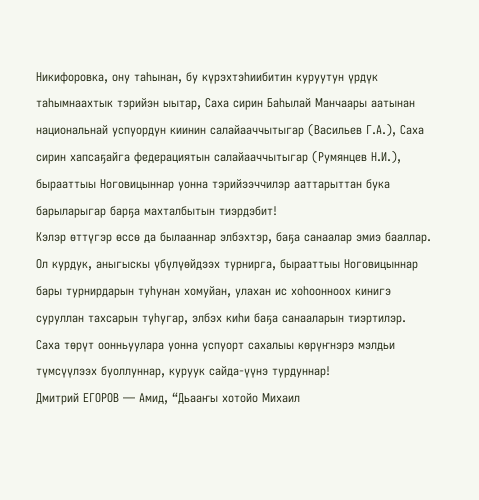Никифоровка, ону таһынан, бу күрэхтэһиибитин куруутун үрдүк таһымнаахтык тэрийэн ыытар, Саха сирин Баһылай Манчаары аатынан национальнай успуордун киинин салайааччытыгар (Васильев Г.А.), Саха сирин хапсаҕайга федерациятын салайааччытыгар (Румянцев Н.И.), бырааттыы Ноговицыннар уонна тэрийээччилэр ааттарыттан бука барыларыгар барҕа махталбытын тиэрдэбит!
Кэлэр өттүгэр өссө да былааннар элбэхтэр, баҕа санаалар эмиэ бааллар.
Ол курдук, аныгыскы үбүлүөйдээх турнирга, бырааттыы Ноговицыннар бары турнирдарын туһунан хомуйан, улахан ис хоһоонноох кинигэ суруллан тахсарын туһугар, элбэх киһи баҕа санааларын тиэртилэр.
Саха төрүт оонньуулара уонна успуорт сахалыы көрүҥнэрэ мэлдьи түмсүүлээх буоллуннар, куруук сайда-үүнэ турдуннар!
Дмитрий ЕГОРОВ — Амид, “Дьааҥы хотойо Михаил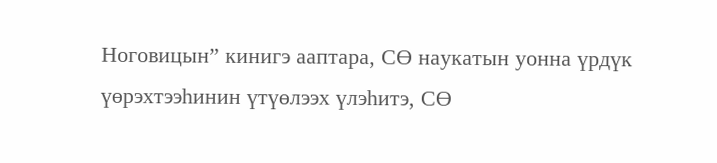Ноговицын” кинигэ ааптара, СӨ наукатын уонна үрдүк үөрэхтээһинин үтүөлээх үлэһитэ, СӨ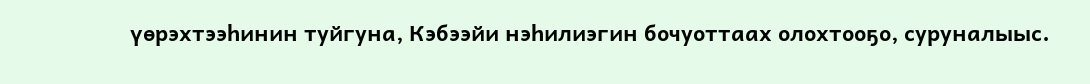үөрэхтээһинин туйгуна, Кэбээйи нэһилиэгин бочуоттаах олохтооҕо, суруналыыс.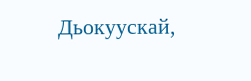Дьокуускай,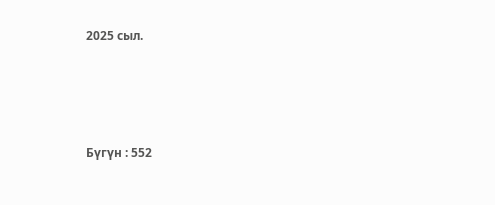2025 сыл.




Бүгүн : 552